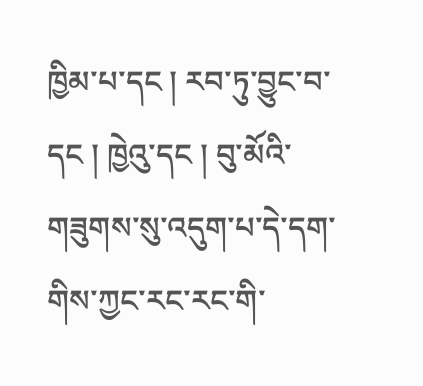ཁྱིམ་པ་དང ། རབ་ཏུ་བྱུང་བ་དང ། ཁྱེའུ་དང ། བུ་མོའི་གཟུགས་སུ་འདུག་པ་དེ་དག་གིས་ཀྱང་རང་རང་གི་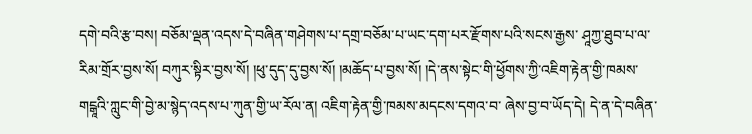དགེ་བའི་རྩ་བས། བཅོམ་ལྡན་འདས་དེ་བཞིན་གཤེགས་པ་དགྲ་བཅོམ་པ་ཡང་དག་པར་རྫོགས་པའི་སངས་རྒྱས་ ཤཱཀྱ་ཐུབ་པ་ལ་རིམ་གྲོར་བྱས་སོ། བཀུར་སྟིར་བྱས་སོ། །ཕུ་དུད་དུ་བྱས་སོ། །མཆོད་པ་བྱས་སོ། །དེ་ནས་སྟེང་གི་ཕྱོགས་ཀྱི་འཇིག་རྟེན་གྱི་ཁམས་གངྒཱའི་ཀླུང་གི་བྱེ་མ་སྙེད་འདས་པ་ཀུན་གྱི་ཡ་རོལ་ན། འཇིག་རྟེན་གྱི་ཁམས་མདངས་དགའ་བ་ ཞེས་བྱ་བ་ཡོད་དེ། དེ་ན་དེ་བཞིན་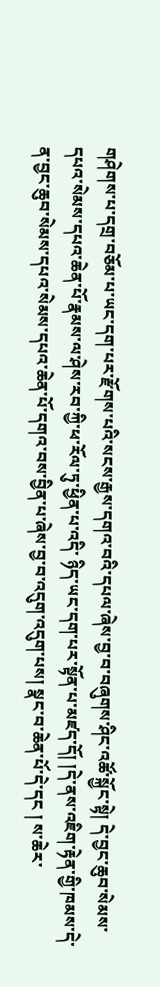གཤེགས་པ་དགྲ་བཅོམ་པ་ཡང་དག་པར་རྫོགས་པའི་སངས་རྒྱས་དགའ་བའི་དཔལ་ཞེས་བྱ་བ་བཞུགས་ཤིང་འཚོ་སྐྱོང་སྟེ། དེ་བྱང་ཆུབ་སེམས་དཔའ་སེམས་དཔའ་ཆེན་པོ་རྣམས་ལ་ཤེས་རབ་ཀྱི་ཕ་རོལ་ཏུ་ཕྱིན་པ་འདི་ ཉིད་ཡང་དག་པར་སྟོན་པ་མཛད་དོ། །དེ་ནས་འཇིག་རྟེན་གྱི་ཁམས་དེ་ན་བྱང་ཆུབ་སེམས་དཔའ་སེམས་དཔའ་ཆེན་པོ་དགའ་བས་བྱིན་པ་ཞེས་བྱ་བ་འདུག་འདུག་པས། སྣང་བ་ཆེན་པོ་དེ་དང ། ས་ཆེར་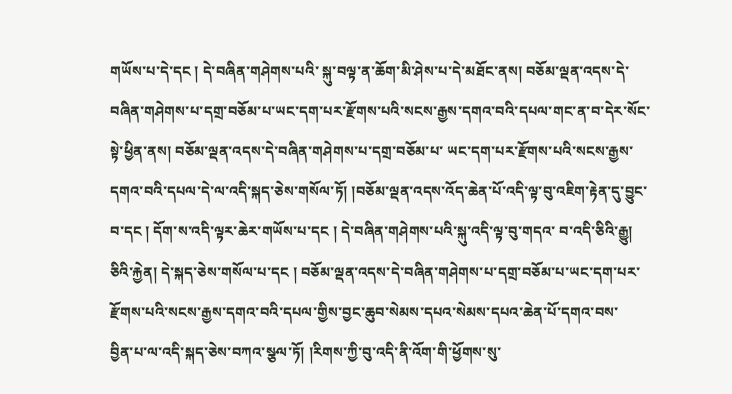གཡོས་པ་དེ་དང ། དེ་བཞིན་གཤེགས་པའི་ སྐུ་བལྟ་ན་ཆོག་མི་ཤེས་པ་དེ་མཐོང་ནས། བཅོམ་ལྡན་འདས་དེ་བཞིན་གཤེགས་པ་དགྲ་བཅོམ་པ་ཡང་དག་པར་རྫོགས་པའི་སངས་རྒྱས་དགའ་བའི་དཔལ་གང་ན་བ་དེར་སོང་སྟེ་ཕྱིན་ནས། བཅོམ་ལྡན་འདས་དེ་བཞིན་གཤེགས་པ་དགྲ་བཅོམ་པ་ ཡང་དག་པར་རྫོགས་པའི་སངས་རྒྱས་དགའ་བའི་དཔལ་དེ་ལ་འདི་སྐད་ཅེས་གསོལ་ཏོ། །བཅོམ་ལྡན་འདས་འོད་ཆེན་པོ་འདི་ལྟ་བུ་འཇིག་རྟེན་དུ་བྱུང་བ་དང ། དོག་ས་འདི་ལྟར་ཆེར་གཡོས་པ་དང ། དེ་བཞིན་གཤེགས་པའི་སྐུ་འདི་ལྟ་བུ་གདའ་ བ་འདི་ཅིའི་རྒྱུ། ཅིའི་རྐྱེན། དེ་སྐད་ཅེས་གསོལ་པ་དང ། བཅོམ་ལྡན་འདས་དེ་བཞིན་གཤེགས་པ་དགྲ་བཅོམ་པ་ཡང་དག་པར་རྫོགས་པའི་སངས་རྒྱས་དགའ་བའི་དཔལ་གྱིས་བྱང་ཆུབ་སེམས་དཔའ་སེམས་དཔའ་ཆེན་པོ་དགའ་བས་
བྱིན་པ་ལ་འདི་སྐད་ཅེས་བཀའ་སྩལ་ཏོ། །རིགས་ཀྱི་བུ་འདི་ནི་འོག་གི་ཕྱོགས་སུ་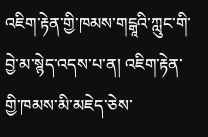འཇིག་རྟེན་གྱི་ཁམས་གངྒཱའི་ཀླུང་གི་བྱེ་མ་སྙེད་འདས་པ་ན། འཇིག་རྟེན་གྱི་ཁམས་མི་མཇེད་ཅེས་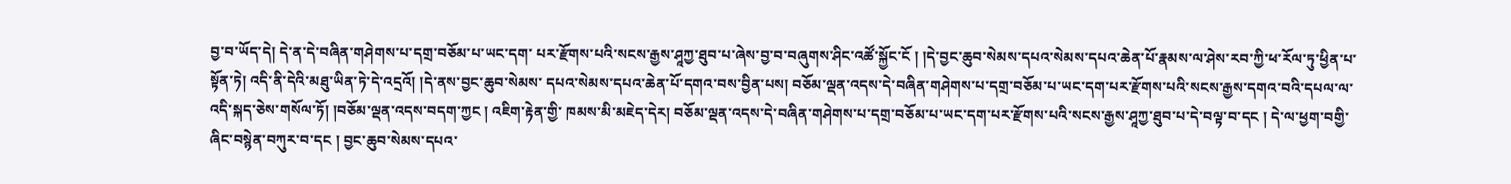བྱ་བ་ཡོད་དེ། དེ་ན་དེ་བཞིན་གཤེགས་པ་དགྲ་བཅོམ་པ་ཡང་དག་ པར་རྫོགས་པའི་སངས་རྒྱས་ཤཱཀྱ་ཐུབ་པ་ཞེས་བྱ་བ་བཞུགས་ཤིང་འཚོ་སྐྱོང་ངོ ། །དེ་བྱང་ཆུབ་སེམས་དཔའ་སེམས་དཔའ་ཆེན་པོ་རྣམས་ལ་ཤེས་རབ་ཀྱི་ཕ་རོལ་ཏུ་ཕྱིན་པ་སྟོན་ཏེ། འདི་ནི་དེའི་མཐུ་ཡིན་ཏེ་དེ་འདྲའོ། །དེ་ནས་བྱང་ཆུབ་སེམས་ དཔའ་སེམས་དཔའ་ཆེན་པོ་དགའ་བས་བྱིན་པས། བཅོམ་ལྡན་འདས་དེ་བཞིན་གཤེགས་པ་དགྲ་བཅོམ་པ་ཡང་དག་པར་རྫོགས་པའི་སངས་རྒྱས་དགའ་བའི་དཔལ་ལ་འདི་སྐད་ཅེས་གསོལ་ཏོ། །བཅོམ་ལྡན་འདས་བདག་ཀྱང ། འཇིག་རྟེན་གྱི་ ཁམས་མི་མཇེད་དེར། བཅོམ་ལྡན་འདས་དེ་བཞིན་གཤེགས་པ་དགྲ་བཅོམ་པ་ཡང་དག་པར་རྫོགས་པའི་སངས་རྒྱས་ཤཱཀྱ་ཐུབ་པ་དེ་བལྟ་བ་དང ། དེ་ལ་ཕྱག་བགྱི་ཞིང་བསྙེན་བཀུར་བ་དང ། བྱང་ཆུབ་སེམས་དཔའ་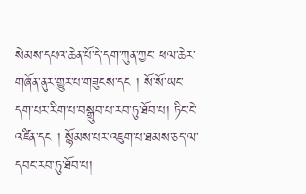སེམས་དཔའ་ཆེན་པོ་དེ་དག་ཀུན་ཀྱང་ ཕལ་ཆེར་གཞོན་ནུར་གྱུར་པ་གཟུངས་དང ། སོ་སོ་ཡང་དག་པར་རིག་པ་བསྒྲུབ་པ་རབ་ཏུ་ཐོབ་པ། ཏིང་ངེ་འཛིན་དང ། སྙོམས་པར་འཇུག་པ་ཐམས་ཅད་ལ་དབང་རབ་ཏུ་ཐོབ་པ།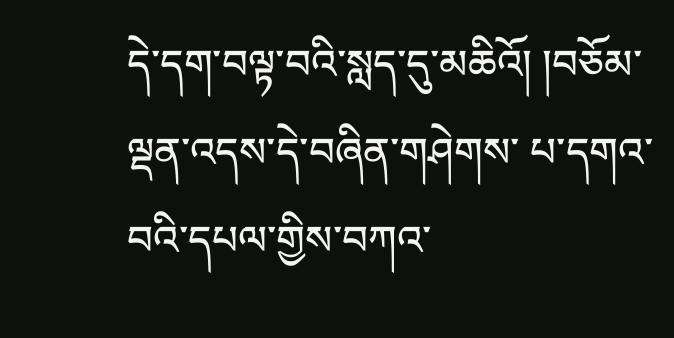དེ་དག་བལྟ་བའི་སླད་དུ་མཆིའོ། །བཅོམ་ལྡན་འདས་དེ་བཞིན་གཤེགས་ པ་དགའ་བའི་དཔལ་གྱིས་བཀའ་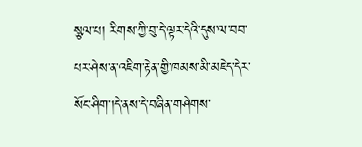སྩལ་པ། རིགས་ཀྱི་བུ་དེ་ལྟར་དེའི་དུས་ལ་བབ་པར་ཤེས་ན་འཇིག་རྟེན་གྱི་ཁམས་མི་མཇེད་དེར་སོང་ཤིག་།དེ་ནས་དེ་བཞིན་གཤེགས་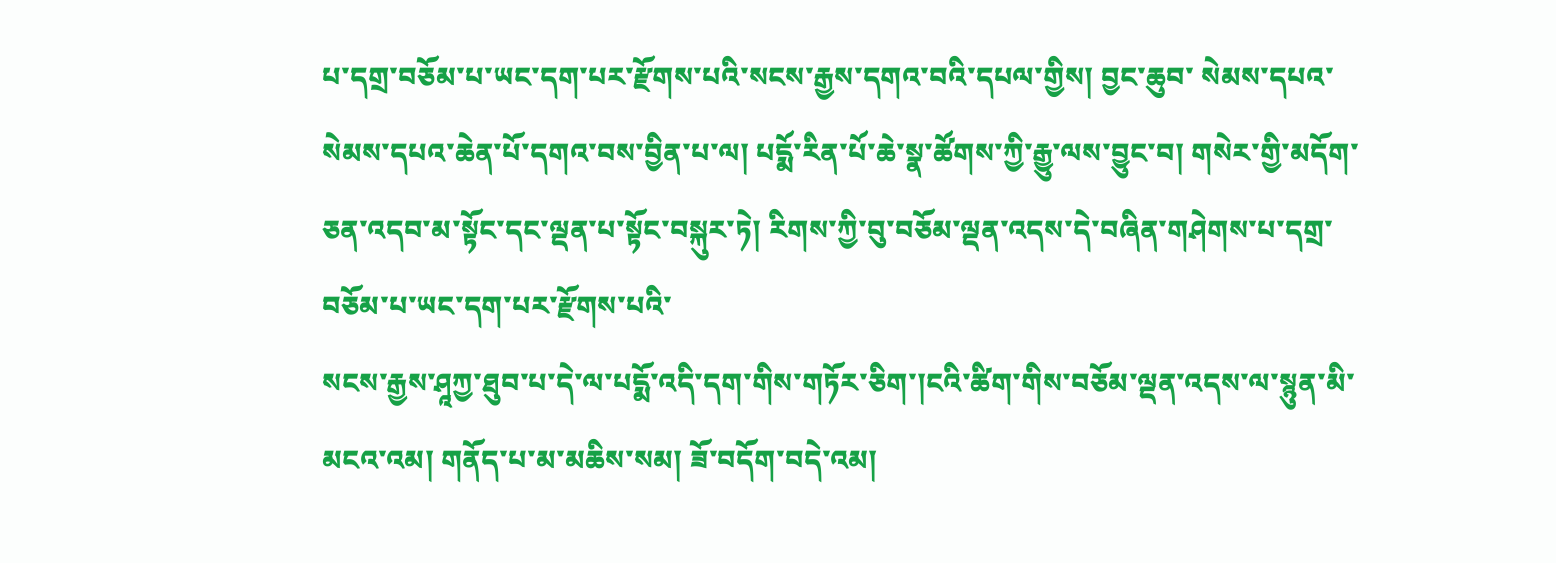པ་དགྲ་བཅོམ་པ་ཡང་དག་པར་རྫོགས་པའི་སངས་རྒྱས་དགའ་བའི་དཔལ་གྱིས། བྱང་ཆུབ་ སེམས་དཔའ་སེམས་དཔའ་ཆེན་པོ་དགའ་བས་བྱིན་པ་ལ། པདྨོ་རིན་པོ་ཆེ་སྣ་ཚོགས་ཀྱི་རྒྱུ་ལས་བྱུང་བ། གསེར་གྱི་མདོག་ཅན་འདབ་མ་སྟོང་དང་ལྡན་པ་སྟོང་བསྐུར་ཏེ། རིགས་ཀྱི་བུ་བཅོམ་ལྡན་འདས་དེ་བཞིན་གཤེགས་པ་དགྲ་བཅོམ་པ་ཡང་དག་པར་རྫོགས་པའི་
སངས་རྒྱས་ཤཱཀྱ་ཐུབ་པ་དེ་ལ་པདྨོ་འདི་དག་གིས་གཏོར་ཅིག་།ངའི་ཚིག་གིས་བཅོམ་ལྡན་འདས་ལ་སྙུན་མི་མངའ་འམ། གནོད་པ་མ་མཆིས་སམ། ཟོ་བདོག་བདེ་འམ།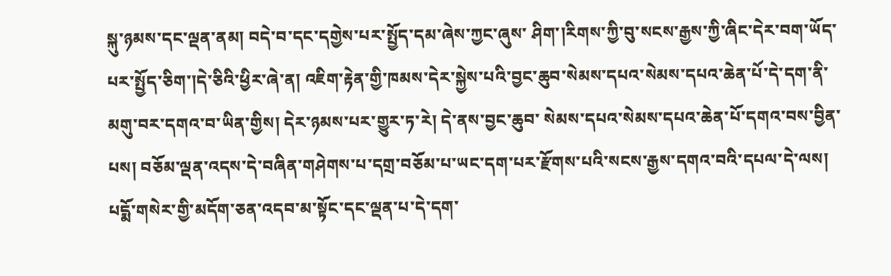སྐུ་ཉམས་དང་ལྡན་ནམ། བདེ་བ་དང་དགྱེས་པར་སྤྱོད་དམ་ཞེས་ཀྱང་ཞུས་ ཤིག་།རིགས་ཀྱི་བུ་སངས་རྒྱས་ཀྱི་ཞིང་དེར་བག་ཡོད་པར་སྤྱོད་ཅིག་།དེ་ཅིའི་ཕྱིར་ཞེ་ན། འཇིག་རྟེན་གྱི་ཁམས་དེར་སྐྱེས་པའི་བྱང་ཆུབ་སེམས་དཔའ་སེམས་དཔའ་ཆེན་པོ་དེ་དག་ནི་མགུ་བར་དགའ་བ་ཡིན་གྱིས། དེར་ཉམས་པར་གྱུར་ཏ་རེ། དེ་ནས་བྱང་ཆུབ་ སེམས་དཔའ་སེམས་དཔའ་ཆེན་པོ་དགའ་བས་བྱིན་པས། བཅོམ་ལྡན་འདས་དེ་བཞིན་གཤེགས་པ་དགྲ་བཅོམ་པ་ཡང་དག་པར་རྫོགས་པའི་སངས་རྒྱས་དགའ་བའི་དཔལ་དེ་ལས། པདྨོ་གསེར་གྱི་མདོག་ཅན་འདབ་མ་སྟོང་དང་ལྡན་པ་དེ་དག་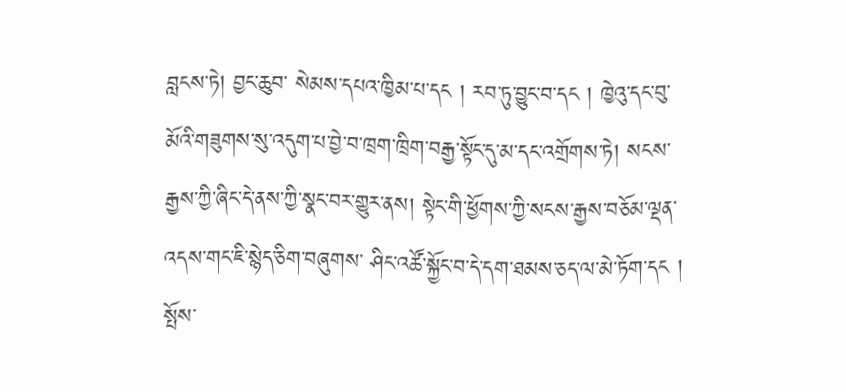བླངས་ཏེ། བྱང་ཆུབ་ སེམས་དཔའ་ཁྱིམ་པ་དང ། རབ་ཏུ་བྱུང་བ་དང ། ཁྱེའུ་དང་བུ་མོའི་གཟུགས་སུ་འདུག་པ་བྱེ་བ་ཁྲག་ཁྲིག་བརྒྱ་སྟོང་དུ་མ་དང་འགྲོགས་ཏེ། སངས་རྒྱས་ཀྱི་ཞིང་དེ་ནས་ཀྱི་སྣང་བར་གྱུར་ནས། སྟེང་གི་ཕྱོགས་ཀྱི་སངས་རྒྱས་བཅོམ་ལྡན་འདས་གང་ཇི་སྙེད་ཅིག་བཞུགས་ ཤིང་འཚོ་སྐྱོང་བ་དེ་དག་ཐམས་ཅད་ལ་མེ་ཏོག་དང ། སྤོས་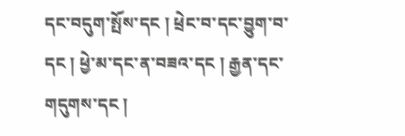དང་བདུག་སྤོས་དང ། ཕྲེང་བ་དང་བྱུག་བ་དང ། ཕྱེ་མ་དང་ན་བཟའ་དང ། རྒྱན་དང་གདུགས་དང །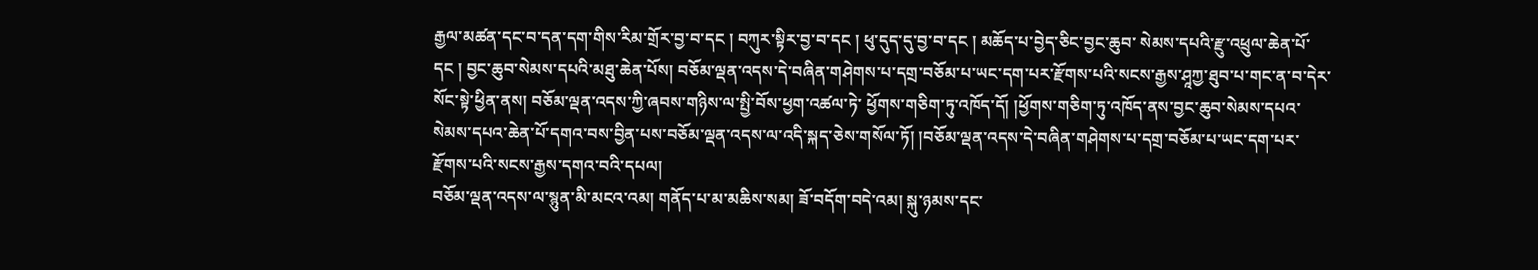རྒྱལ་མཚན་དང་བ་དན་དག་གིས་རིམ་གྲོར་བྱ་བ་དང ། བཀུར་སྟིར་བྱ་བ་དང ། ཕུ་དུད་དུ་བྱ་བ་དང ། མཆོད་པ་བྱེད་ཅིང་བྱང་ཆུབ་ སེམས་དཔའི་རྫུ་འཕྲུལ་ཆེན་པོ་དང ། བྱང་ཆུབ་སེམས་དཔའི་མཐུ་ཆེན་པོས། བཅོམ་ལྡན་འདས་དེ་བཞིན་གཤེགས་པ་དགྲ་བཅོམ་པ་ཡང་དག་པར་རྫོགས་པའི་སངས་རྒྱས་ཤཱཀྱ་ཐུབ་པ་གང་ན་བ་དེར་སོང་སྟེ་ཕྱིན་ནས། བཅོམ་ལྡན་འདས་ཀྱི་ཞབས་གཉིས་ལ་སྤྱི་བོས་ཕྱག་འཚལ་ཏེ་ ཕྱོགས་གཅིག་ཏུ་འཁོད་དོ། །ཕྱོགས་གཅིག་ཏུ་འཁོད་ནས་བྱང་ཆུབ་སེམས་དཔའ་སེམས་དཔའ་ཆེན་པོ་དགའ་བས་བྱིན་པས་བཅོམ་ལྡན་འདས་ལ་འདི་སྐད་ཅེས་གསོལ་ཏོ། །བཅོམ་ལྡན་འདས་དེ་བཞིན་གཤེགས་པ་དགྲ་བཅོམ་པ་ཡང་དག་པར་རྫོགས་པའི་སངས་རྒྱས་དགའ་བའི་དཔལ།
བཅོམ་ལྡན་འདས་ལ་སྙུན་མི་མངའ་འམ། གནོད་པ་མ་མཆིས་སམ། ཟོ་བདོག་བདེ་འམ། སྐུ་ཉམས་དང་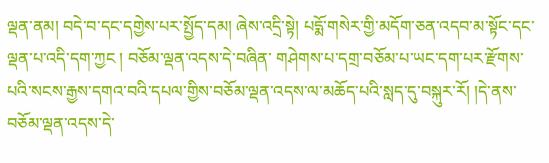ལྡན་ནམ། བདེ་བ་དང་དགྱེས་པར་སྤྱོད་དམ། ཞེས་འདྲི་སྟེ། པདྨོ་གསེར་གྱི་མདོག་ཅན་འདབ་མ་སྟོང་དང་ལྡན་པ་འདི་དག་ཀྱང ། བཅོམ་ལྡན་འདས་དེ་བཞིན་ གཤེགས་པ་དགྲ་བཅོམ་པ་ཡང་དག་པར་རྫོགས་པའི་སངས་རྒྱས་དགའ་བའི་དཔལ་གྱིས་བཅོམ་ལྡན་འདས་ལ་མཆོད་པའི་སླད་དུ་བསྐུར་རོ། །དེ་ནས་བཅོམ་ལྡན་འདས་དེ་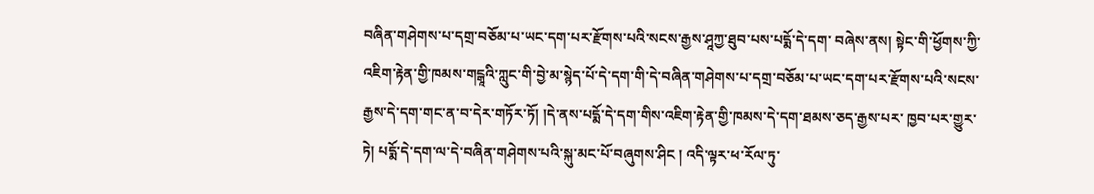བཞིན་གཤེགས་པ་དགྲ་བཅོམ་པ་ཡང་དག་པར་རྫོགས་པའི་སངས་རྒྱས་ཤཱཀྱ་ཐུབ་པས་པདྨོ་དེ་དག་ བཞེས་ནས། སྟེང་གི་ཕྱོགས་ཀྱི་འཇིག་རྟེན་གྱི་ཁམས་གངྒཱའི་ཀླུང་གི་བྱེ་མ་སྙེད་པོ་དེ་དག་གི་དེ་བཞིན་གཤེགས་པ་དགྲ་བཅོམ་པ་ཡང་དག་པར་རྫོགས་པའི་སངས་རྒྱས་དེ་དག་གང་ན་བ་དེར་གཏོར་ཏོ། །དེ་ནས་པདྨོ་དེ་དག་གིས་འཇིག་རྟེན་གྱི་ཁམས་དེ་དག་ཐམས་ཅད་རྒྱས་པར་ ཁྱབ་པར་གྱུར་ཏེ། པདྨོ་དེ་དག་ལ་དེ་བཞིན་གཤེགས་པའི་སྐུ་མང་པོ་བཞུགས་ཤིང ། འདི་ལྟར་ཕ་རོལ་ཏུ་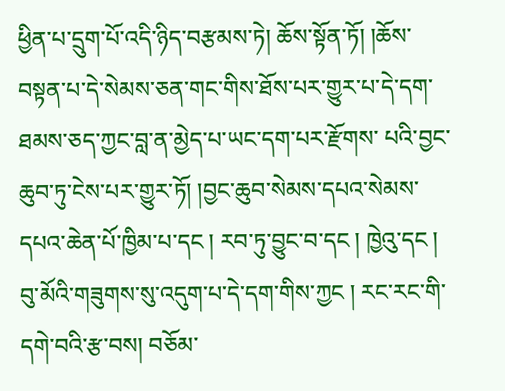ཕྱིན་པ་དྲུག་པོ་འདི་ཉིད་བརྩམས་ཏེ། ཆོས་སྟོན་ཏོ། །ཆོས་བསྟན་པ་དེ་སེམས་ཅན་གང་གིས་ཐོས་པར་གྱུར་པ་དེ་དག་ཐམས་ཅད་ཀྱང་བླ་ན་མྱེད་པ་ཡང་དག་པར་རྫོགས་ པའི་བྱང་ཆུབ་ཏུ་ངེས་པར་གྱུར་ཏོ། །བྱང་ཆུབ་སེམས་དཔའ་སེམས་དཔའ་ཆེན་པོ་ཁྱིམ་པ་དང ། རབ་ཏུ་བྱུང་བ་དང ། ཁྱེའུ་དང ། བུ་མོའི་གཟུགས་སུ་འདུག་པ་དེ་དག་གིས་ཀྱང ། རང་རང་གི་དགེ་བའི་རྩ་བས། བཅོམ་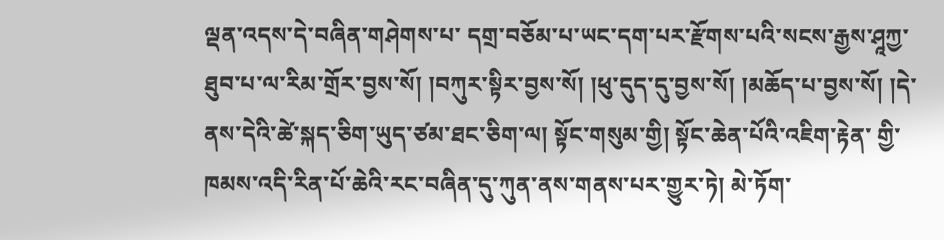ལྡན་འདས་དེ་བཞིན་གཤེགས་པ་ དགྲ་བཅོམ་པ་ཡང་དག་པར་རྫོགས་པའི་སངས་རྒྱས་ཤཱཀྱ་ཐུབ་པ་ལ་རིམ་གྲོར་བྱས་སོ། །བཀུར་སྟིར་བྱས་སོ། །ཕུ་དུད་དུ་བྱས་སོ། །མཆོད་པ་བྱས་སོ། །དེ་ནས་དེའི་ཚེ་སྐད་ཅིག་ཡུད་ཙམ་ཐང་ཅིག་ལ། སྟོང་གསུམ་གྱི། སྟོང་ཆེན་པོའི་འཇིག་རྟེན་ གྱི་ཁམས་འདི་རིན་པོ་ཆེའི་རང་བཞིན་དུ་ཀུན་ནས་གནས་པར་གྱུར་ཏེ། མེ་ཏོག་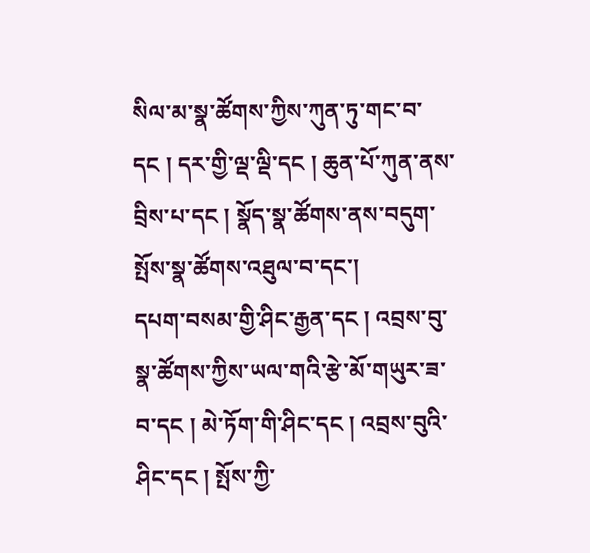སིལ་མ་སྣ་ཚོགས་ཀྱིས་ཀུན་ཏུ་གང་བ་དང ། དར་གྱི་ལྡ་ལྡི་དང ། ཆུན་པོ་ཀུན་ནས་བྲིས་པ་དང ། སྣོད་སྣ་ཚོགས་ནས་བདུག་སྤོས་སྣ་ཚོགས་འཐུལ་བ་དང་།
དཔག་བསམ་གྱི་ཤིང་རྒྱན་དང ། འབྲས་བུ་སྣ་ཚོགས་ཀྱིས་ཡལ་གའི་རྩེ་མོ་གཡུར་ཟ་བ་དང ། མེ་ཏོག་གི་ཤིང་དང ། འབྲས་བུའི་ཤིང་དང ། སྤོས་ཀྱི་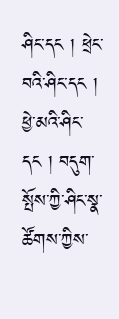ཤིང་དང ། ཕྲེང་བའི་ཤིང་དང ། ཕྱེ་མའི་ཤིང་དང ། བདུག་སྤོས་ཀྱི་ཤིང་སྣ་ ཚོགས་ཀྱིས་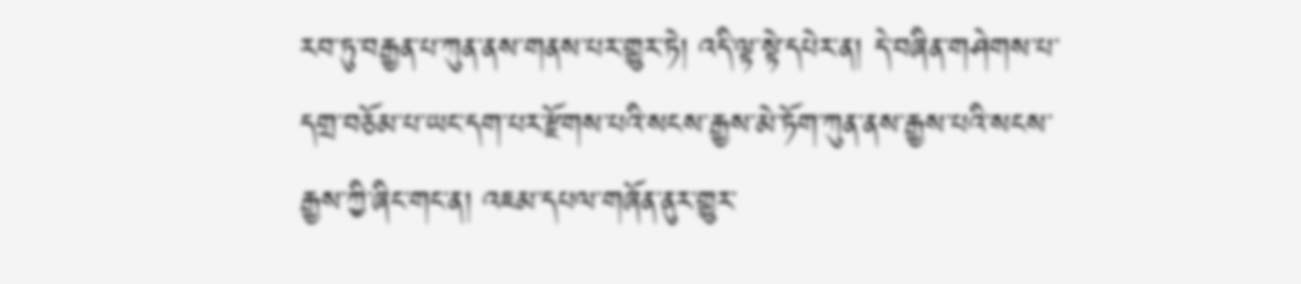རབ་ཏུ་བརྒྱན་པ་ཀུན་ནས་གནས་པར་གྱུར་ཏེ། འདི་ལྟ་སྟེ་དཔེར་ན། དེ་བཞིན་གཤེགས་པ་དགྲ་བཅོམ་པ་ཡང་དག་པར་རྫོགས་པའི་སངས་རྒྱས་མེ་ཏོག་ཀུན་ནས་རྒྱས་པའི་སངས་རྒྱས་ཀྱི་ཞིང་གང་ན། འཇམ་དཔལ་གཞོན་ནུར་གྱུར་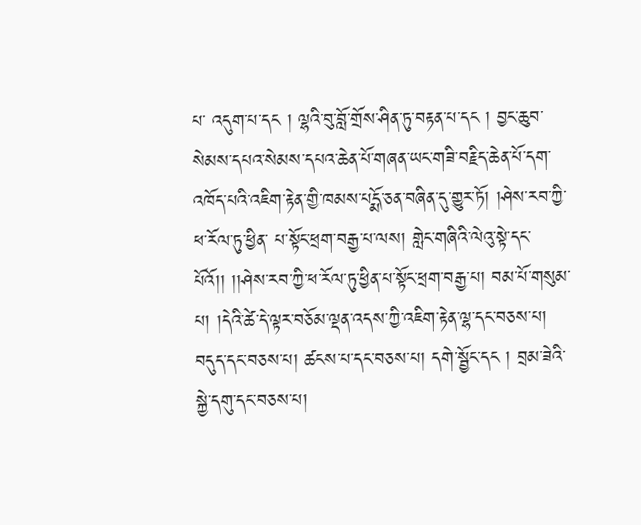པ་ འདུག་པ་དང ། ལྷའི་བུ་བློ་གྲོས་ཤིན་ཏུ་བརྟན་པ་དང ། བྱང་ཆུབ་སེམས་དཔའ་སེམས་དཔའ་ཆེན་པོ་གཞན་ཡང་གཟི་བརྗིད་ཆེན་པོ་དག་འཁོད་པའི་འཇིག་རྟེན་གྱི་ཁམས་པདྨོ་ཅན་བཞིན་དུ་གྱུར་ཏོ། །ཤེས་རབ་ཀྱི་ཕ་རོལ་ཏུ་ཕྱིན་ པ་སྟོང་ཕྲག་བརྒྱ་པ་ལས། གླེང་གཞིའི་ལེའུ་སྟེ་དང་པོའོ།། །།ཤེས་རབ་ཀྱི་ཕ་རོལ་ཏུ་ཕྱིན་པ་སྟོང་ཕྲག་བརྒྱ་པ། བམ་པོ་གསུམ་པ། །དེའི་ཚེ་དེ་ལྟར་བཅོམ་ལྡན་འདས་ཀྱི་འཇིག་རྟེན་ལྷ་དང་བཅས་པ། བདུད་དང་བཅས་པ། ཚངས་པ་དང་བཅས་པ། དགེ་སྦྱོང་དང ། བྲམ་ཟེའི་སྐྱེ་དགུ་དང་བཅས་པ།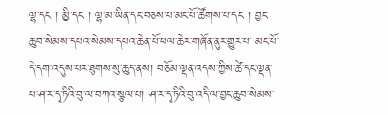ལྷ་དང ། མྱི་དང ། ལྷ་མ་ཡིན་དང་བཅས་པ་མང་པོ་ཚོགས་པ་དང ། བྱང་ཆུབ་སེམས་དཔའ་སེམས་དཔའ་ཆེན་པོ་ཕལ་ཆེར་གཞོན་ནུར་གྱུར་པ་ མང་པོ་དེ་དག་འདུས་པར་ཐུགས་སུ་ཆུད་ནས། བཅོམ་ལྡན་འདས་ཀྱིས་ཚེ་དང་ལྡན་པ་ཤ་ར་དྭ་ཏིའི་བུ་ལ་བཀའ་སྩལ་པ། ཤ་ར་དྭ་ཏིའི་བུ་འདི་ལ་བྱང་ཆུབ་སེམས་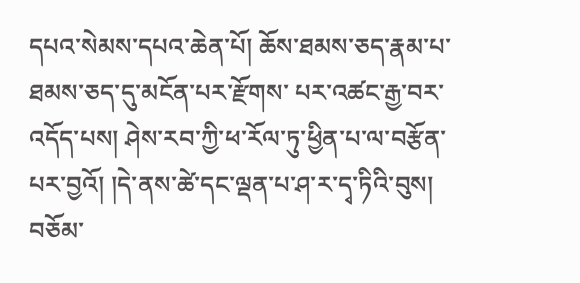དཔའ་སེམས་དཔའ་ཆེན་པོ། ཆོས་ཐམས་ཅད་རྣམ་པ་ཐམས་ཅད་དུ་མངོན་པར་རྫོགས་ པར་འཚང་རྒྱ་བར་འདོད་པས། ཤེས་རབ་ཀྱི་ཕ་རོལ་ཏུ་ཕྱིན་པ་ལ་བརྩོན་པར་བྱའོ། །དེ་ནས་ཚེ་དང་ལྡན་པ་ཤ་ར་དྭ་ཏིའི་བུས། བཅོམ་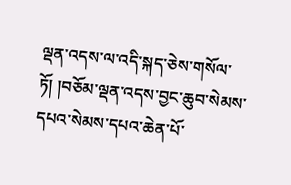ལྡན་འདས་ལ་འདི་སྐད་ཅེས་གསོལ་ཏོ། །བཅོམ་ལྡན་འདས་བྱང་ཆུབ་སེམས་དཔའ་སེམས་དཔའ་ཆེན་པོ་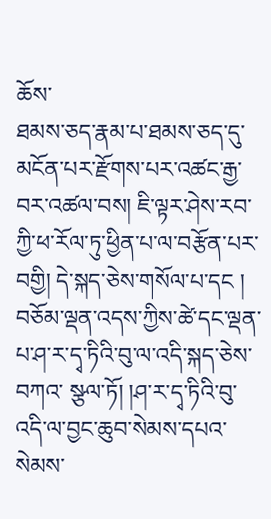ཆོས་
ཐམས་ཅད་རྣམ་པ་ཐམས་ཅད་དུ་མངོན་པར་རྫོགས་པར་འཚང་རྒྱ་བར་འཚལ་བས། ཇི་ལྟར་ཤེས་རབ་ཀྱི་ཕ་རོལ་ཏུ་ཕྱིན་པ་ལ་བརྩོན་པར་བགྱི། དེ་སྐད་ཅེས་གསོལ་པ་དང ། བཅོམ་ལྡན་འདས་ཀྱིས་ཚེ་དང་ལྡན་པ་ཤ་ར་དྭ་ཏིའི་བུ་ལ་འདི་སྐད་ཅེས་བཀའ་ སྩལ་ཏོ། །ཤ་ར་དྭ་ཏིའི་བུ་འདི་ལ་བྱང་ཆུབ་སེམས་དཔའ་སེམས་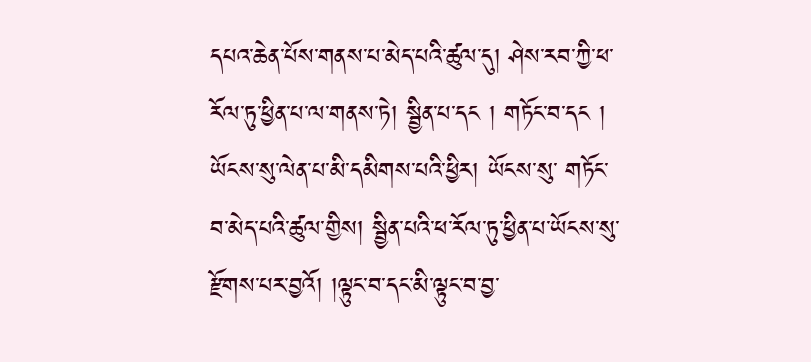དཔའ་ཆེན་པོས་གནས་པ་མེད་པའི་ཚུལ་དུ། ཤེས་རབ་ཀྱི་ཕ་རོལ་ཏུ་ཕྱིན་པ་ལ་གནས་ཏེ། སྦྱིན་པ་དང ། གཏོང་བ་དང ། ཡོངས་སུ་ལེན་པ་མི་དམིགས་པའི་ཕྱིར། ཡོངས་སུ་ གཏོང་བ་མེད་པའི་ཚུལ་གྱིས། སྦྱིན་པའི་ཕ་རོལ་ཏུ་ཕྱིན་པ་ཡོངས་སུ་རྫོགས་པར་བྱའོ། །ལྟུང་བ་དང་མི་ལྟུང་བ་བྱ་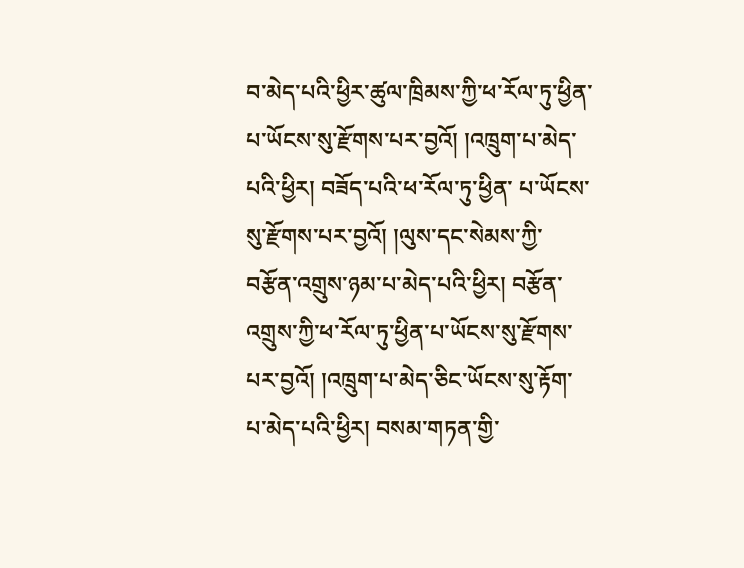བ་མེད་པའི་ཕྱིར་ཚུལ་ཁྲིམས་ཀྱི་ཕ་རོལ་ཏུ་ཕྱིན་པ་ཡོངས་སུ་རྫོགས་པར་བྱའོ། །འཁྲུག་པ་མེད་པའི་ཕྱིར། བཟོད་པའི་ཕ་རོལ་ཏུ་ཕྱིན་ པ་ཡོངས་སུ་རྫོགས་པར་བྱའོ། །ལུས་དང་སེམས་ཀྱི་བརྩོན་འགྲུས་ཉམ་པ་མེད་པའི་ཕྱིར། བརྩོན་འགྲུས་ཀྱི་ཕ་རོལ་ཏུ་ཕྱིན་པ་ཡོངས་སུ་རྫོགས་པར་བྱའོ། །འཁྲུག་པ་མེད་ཅིང་ཡོངས་སུ་རྟོག་པ་མེད་པའི་ཕྱིར། བསམ་གཏན་གྱི་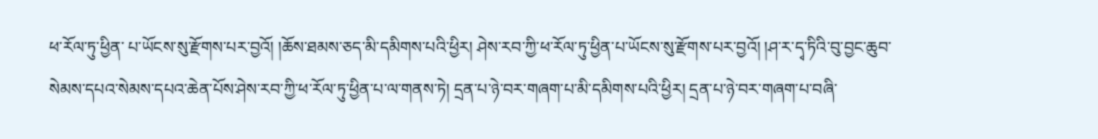ཕ་རོལ་ཏུ་ཕྱིན་ པ་ཡོངས་སུ་རྫོགས་པར་བྱའོ། །ཆོས་ཐམས་ཅད་མི་དམིགས་པའི་ཕྱིར། ཤེས་རབ་ཀྱི་ཕ་རོལ་ཏུ་ཕྱིན་པ་ཡོངས་སུ་རྫོགས་པར་བྱའོ། །ཤ་ར་དྭ་ཏིའི་བུ་བྱང་ཆུབ་སེམས་དཔའ་སེམས་དཔའ་ཆེན་པོས་ཤེས་རབ་ཀྱི་ཕ་རོལ་ཏུ་ཕྱིན་པ་ལ་གནས་ཏེ། དྲན་པ་ཉེ་བར་གཞག་པ་མི་དམིགས་པའི་ཕྱིར། དྲན་པ་ཉེ་བར་གཞག་པ་བཞི་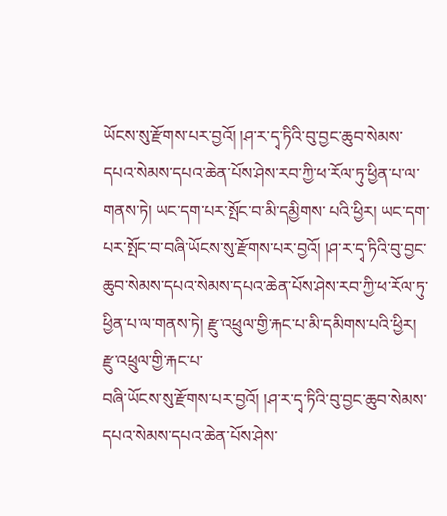ཡོངས་སུ་རྫོགས་པར་བྱའོ། །ཤ་ར་དྭ་ཏིའི་བུ་བྱང་ཆུབ་སེམས་དཔའ་སེམས་དཔའ་ཆེན་པོས་ཤེས་རབ་ཀྱི་ཕ་རོལ་ཏུ་ཕྱིན་པ་ལ་གནས་ཏེ། ཡང་དག་པར་སྤོང་བ་མི་དམྱིགས་ པའི་ཕྱིར། ཡང་དག་པར་སྤོང་བ་བཞི་ཡོངས་སུ་རྫོགས་པར་བྱའོ། །ཤ་ར་དྭ་ཏིའི་བུ་བྱང་ཆུབ་སེམས་དཔའ་སེམས་དཔའ་ཆེན་པོས་ཤེས་རབ་ཀྱི་ཕ་རོལ་ཏུ་ཕྱིན་པ་ལ་གནས་ཏེ། རྫུ་འཕྲུལ་གྱི་རྐང་པ་མི་དམིགས་པའི་ཕྱིར། རྫུ་འཕྲུལ་གྱི་རྐང་པ་
བཞི་ཡོངས་སུ་རྫོགས་པར་བྱའོ། །ཤ་ར་དྭ་ཏིའི་བུ་བྱང་ཆུབ་སེམས་དཔའ་སེམས་དཔའ་ཆེན་པོས་ཤེས་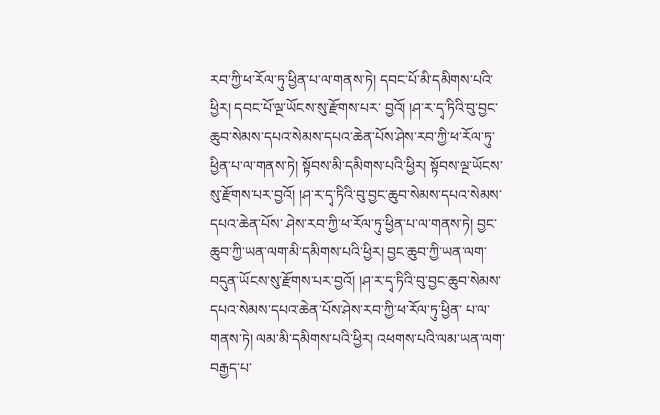རབ་ཀྱི་ཕ་རོལ་ཏུ་ཕྱིན་པ་ལ་གནས་ཏེ། དབང་པོ་མི་དམིགས་པའི་ཕྱིར། དབང་པོ་ལྔ་ཡོངས་སུ་རྫོགས་པར་ བྱའོ། །ཤ་ར་དྭ་ཏིའི་བུ་བྱང་ཆུབ་སེམས་དཔའ་སེམས་དཔའ་ཆེན་པོས་ཤེས་རབ་ཀྱི་ཕ་རོལ་ཏུ་ཕྱིན་པ་ལ་གནས་ཏེ། སྟོབས་མི་དམིགས་པའི་ཕྱིར། སྟོབས་ལྔ་ཡོངས་སུ་རྫོགས་པར་བྱའོ། །ཤ་ར་དྭ་ཏིའི་བུ་བྱང་ཆུབ་སེམས་དཔའ་སེམས་དཔའ་ཆེན་པོས་ ཤེས་རབ་ཀྱི་ཕ་རོལ་ཏུ་ཕྱིན་པ་ལ་གནས་ཏེ། བྱང་ཆུབ་ཀྱི་ཡན་ལག་མི་དམིགས་པའི་ཕྱིར། བྱང་ཆུབ་ཀྱི་ཡན་ལག་བདུན་ཡོངས་སུ་རྫོགས་པར་བྱའོ། །ཤ་ར་དྭ་ཏིའི་བུ་བྱང་ཆུབ་སེམས་དཔའ་སེམས་དཔའ་ཆེན་པོས་ཤེས་རབ་ཀྱི་ཕ་རོལ་ཏུ་ཕྱིན་ པ་ལ་གནས་ཏེ། ལམ་མི་དམིགས་པའི་ཕྱིར། འཕགས་པའི་ལམ་ཡན་ལག་བརྒྱད་པ་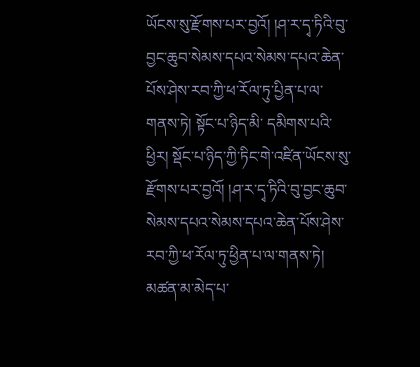ཡོངས་སུ་རྫོགས་པར་བྱའོ། །ཤ་ར་དྭ་ཏིའི་བུ་བྱང་ཆུབ་སེམས་དཔའ་སེམས་དཔའ་ཆེན་པོས་ཤེས་རབ་ཀྱི་ཕ་རོལ་ཏུ་པྱིན་པ་ལ་གནས་ཏེ། སྟོང་པ་ཉིད་མི་ དམིགས་པའི་ཕྱིར། སྡོང་པ་ཉིད་ཀྱི་ཏིང་གེ་འཛིན་ཡོངས་སུ་རྫོགས་པར་བྱའོ། །ཤ་ར་དྭ་ཏིའི་བུ་བྱང་ཆུབ་སེམས་དཔའ་སེམས་དཔའ་ཆེན་པོས་ཤེས་རབ་ཀྱི་ཕ་རོལ་ཏུ་ཕྱིན་པ་ལ་གནས་ཏེ། མཚན་མ་མེད་པ་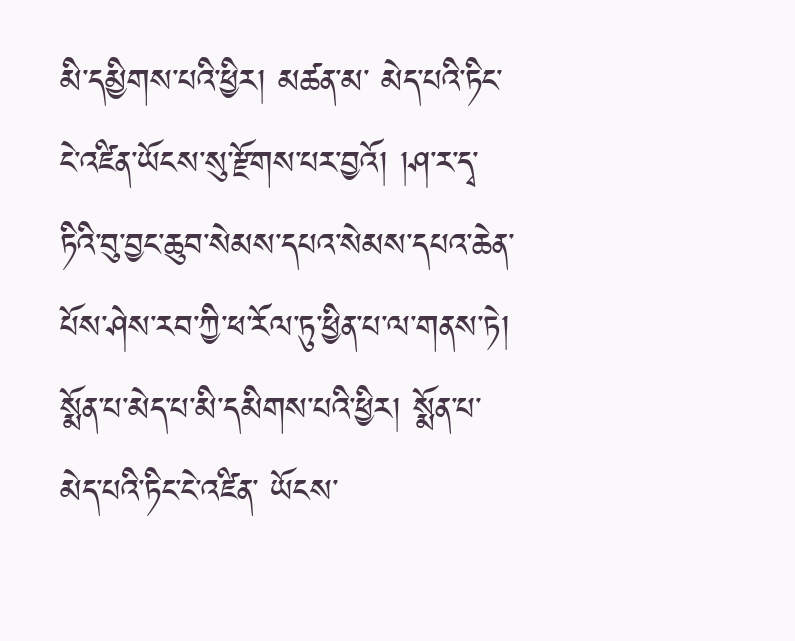མི་དམྱིགས་པའི་ཕྱིར། མཚན་མ་ མེད་པའི་ཏིང་ངེ་འཛིན་ཡོངས་སུ་རྫོགས་པར་བྱའོ། །ཤ་ར་དྭ་ཏིའི་བུ་བྱང་ཆུབ་སེམས་དཔའ་སེམས་དཔའ་ཆེན་པོས་ཤེས་རབ་ཀྱི་ཕ་རོལ་ཏུ་ཕྱིན་པ་ལ་གནས་ཏེ། སྨོན་པ་མེད་པ་མི་དམིགས་པའི་ཕྱིར། སྨོན་པ་མེད་པའི་ཏིང་ངེ་འཛིན་ ཡོངས་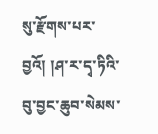སུ་རྫོགས་པར་བྱའོ། །ཤ་ར་དྭ་ཏིའི་བུ་བྱང་ཆུབ་སེམས་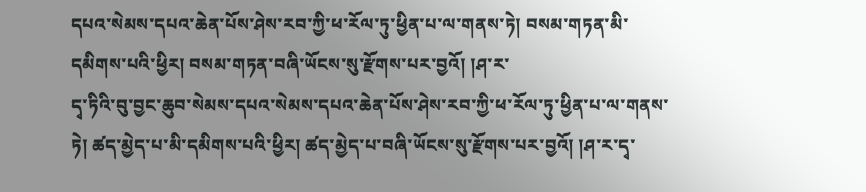དཔའ་སེམས་དཔའ་ཆེན་པོས་ཤེས་རབ་ཀྱི་ཕ་རོལ་ཏུ་ཕྱིན་པ་ལ་གནས་ཏེ། བསམ་གཏན་མི་དམིགས་པའི་ཕྱིར། བསམ་གཏན་བཞི་ཡོངས་སུ་རྫོགས་པར་བྱའོ། །ཤ་ར་
དྭ་ཏིའི་བུ་བྱང་ཆུབ་སེམས་དཔའ་སེམས་དཔའ་ཆེན་པོས་ཤེས་རབ་ཀྱི་ཕ་རོལ་ཏུ་ཕྱིན་པ་ལ་གནས་ཏེ། ཚད་མྱེད་པ་མི་དམིགས་པའི་ཕྱིར། ཚད་མྱེད་པ་བཞི་ཡོངས་སུ་རྫོགས་པར་བྱའོ། །ཤ་ར་དྭ་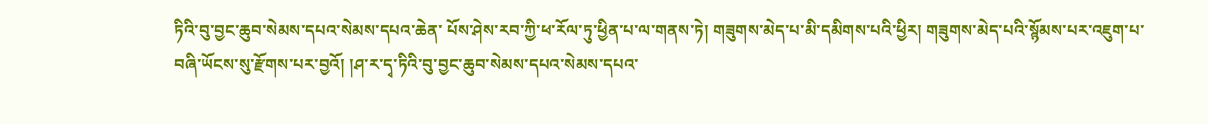ཏིའི་བུ་བྱང་ཆུབ་སེམས་དཔའ་སེམས་དཔའ་ཆེན་ པོས་ཤེས་རབ་ཀྱི་ཕ་རོལ་ཏུ་ཕྱིན་པ་ལ་གནས་ཏེ། གཟུགས་མེད་པ་མི་དམིགས་པའི་ཕྱིར། གཟུགས་མེད་པའི་སྙོམས་པར་འཇུག་པ་བཞི་ཡོངས་སུ་རྫོགས་པར་བྱའོ། །ཤ་ར་དྭ་ཏིའི་བུ་བྱང་ཆུབ་སེམས་དཔའ་སེམས་དཔའ་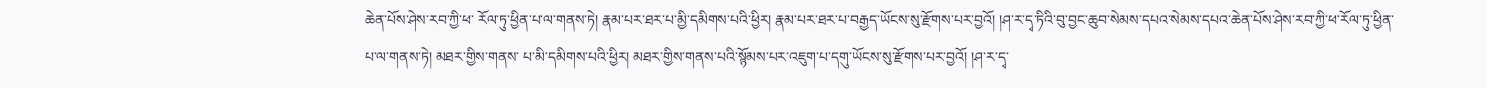ཆེན་པོས་ཤེས་རབ་ཀྱི་ཕ་ རོལ་ཏུ་ཕྱིན་པ་ལ་གནས་ཏེ། རྣམ་པར་ཐར་པ་མྱི་དམིགས་པའི་ཕྱིར། རྣམ་པར་ཐར་པ་བརྒྱད་ཡོངས་སུ་རྫོགས་པར་བྱའོ། །ཤ་ར་དྭ་ཏིའི་བུ་བྱང་ཆུབ་སེམས་དཔའ་སེམས་དཔའ་ཆེན་པོས་ཤེས་རབ་ཀྱི་ཕ་རོལ་ཏུ་ཕྱིན་པ་ལ་གནས་ཏེ། མཐར་གྱིས་གནས་ པ་མི་དམིགས་པའི་ཕྱིར། མཐར་གྱིས་གནས་པའི་སྙོམས་པར་འཇུག་པ་དགུ་ཡོངས་སུ་རྫོགས་པར་བྱའོ། །ཤ་ར་དྭ་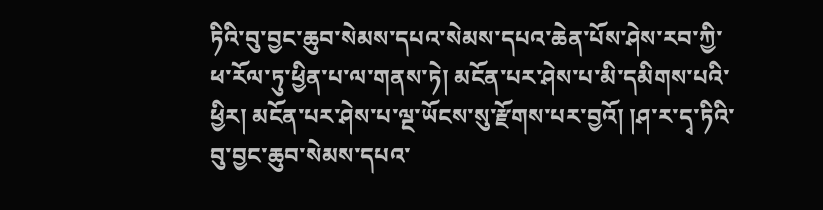ཏིའི་བུ་བྱང་ཆུབ་སེམས་དཔའ་སེམས་དཔའ་ཆེན་པོས་ཤེས་རབ་ཀྱི་ཕ་རོལ་ཏུ་ཕྱིན་པ་ལ་གནས་ཏེ། མངོན་པར་ཤེས་པ་མི་དམིགས་པའི་ ཕྱིར། མངོན་པར་ཤེས་པ་ལྔ་ཡོངས་སུ་རྫོགས་པར་བྱའོ། །ཤ་ར་དྭ་ཏིའི་བུ་བྱང་ཆུབ་སེམས་དཔའ་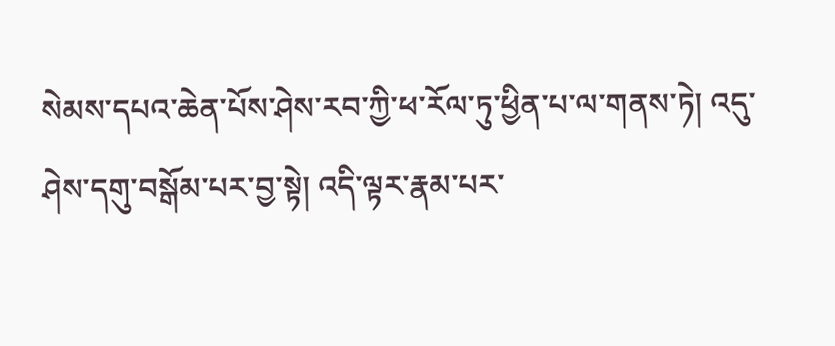སེམས་དཔའ་ཆེན་པོས་ཤེས་རབ་ཀྱི་ཕ་རོལ་ཏུ་ཕྱིན་པ་ལ་གནས་ཏེ། འདུ་ཤེས་དགུ་བསྒོམ་པར་བྱ་སྟེ། འདི་ལྟར་རྣམ་པར་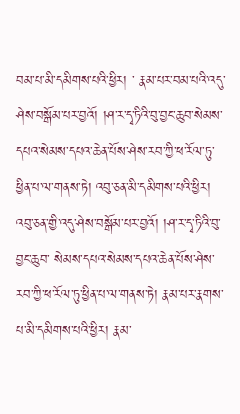བམ་པ་མི་དམིགས་པའི་ཕྱིར། ་ རྣམ་པར་བམ་པའི་འདུ་ཤེས་བསྒོམ་པར་བྱའོ། །ཤ་ར་དྭ་ཏིའི་བུ་བྱང་ཆུབ་སེམས་དཔའ་སེམས་དཔའ་ཆེན་པོས་ཤེས་རབ་ཀྱི་ཕ་རོལ་ཏུ་ཕྱིན་པ་ལ་གནས་ཏེ། འབུ་ཅན་མི་དམིགས་པའི་ཕྱིར། འབུ་ཅན་གྱི་འདུ་ཤེས་བསྒོམ་པར་བྱའོ། །ཤ་ར་དྭ་ཏིའི་བུ་བྱང་ཆུབ་ སེམས་དཔའ་སེམས་དཔའ་ཆེན་པོས་ཤེས་རབ་ཀྱི་ཕ་རོལ་ཏུ་ཕྱིན་པ་ལ་གནས་ཏེ། རྣམ་པར་རྣགས་པ་མི་དམིགས་པའི་ཕྱིར། རྣམ་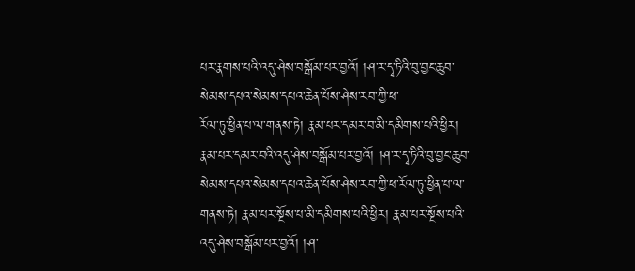པར་རྣགས་པའི་འདུ་ཤེས་བསྒོམ་པར་བྱའོ། །ཤ་ར་དྭ་ཏིའི་བུ་བྱང་ཆུབ་སེམས་དཔའ་སེམས་དཔའ་ཆེན་པོས་ཤེས་རབ་ཀྱི་ཕ་
རོལ་ཏུ་ཕྱིན་པ་ལ་གནས་ཏེ། རྣམ་པར་དམར་བ་མི་དམིགས་པའི་ཕྱིར། རྣམ་པར་དམར་བའི་འདུ་ཤེས་བསྒོམ་པར་བྱའོ། །ཤ་ར་དྭ་ཏིའི་བུ་བྱང་ཆུབ་སེམས་དཔའ་སེམས་དཔའ་ཆེན་པོས་ཤེས་རབ་ཀྱི་ཕ་རོལ་ཏུ་ཕྱིན་པ་ལ་གནས་ཏེ། རྣམ་པར་སྔོས་པ་མི་དམིགས་པའི་ཕྱིར། རྣམ་པར་སྔོས་པའི་འདུ་ཤེས་བསྒོམ་པར་བྱའོ། །ཤ་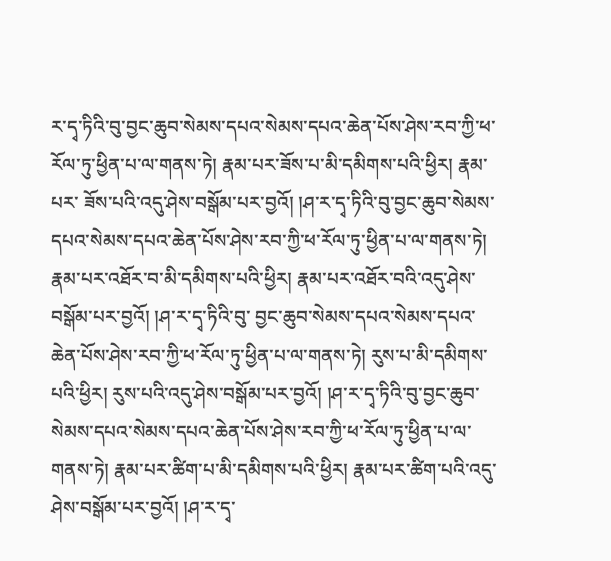ར་དྭ་ཏིའི་བུ་བྱང་ཆུབ་སེམས་དཔའ་སེམས་དཔའ་ཆེན་པོས་ཤེས་རབ་ཀྱི་ཕ་རོལ་ཏུ་ཕྱིན་པ་ལ་གནས་ཏེ། རྣམ་པར་ཟོས་པ་མི་དམིགས་པའི་ཕྱིར། རྣམ་པར་ ཟོས་པའི་འདུ་ཤེས་བསྒོམ་པར་བྱའོ། །ཤ་ར་དྭ་ཏིའི་བུ་བྱང་ཆུབ་སེམས་དཔའ་སེམས་དཔའ་ཆེན་པོས་ཤེས་རབ་ཀྱི་ཕ་རོལ་ཏུ་ཕྱིན་པ་ལ་གནས་ཏེ། རྣམ་པར་འཐོར་བ་མི་དམིགས་པའི་ཕྱིར། རྣམ་པར་འཐོར་བའི་འདུ་ཤེས་བསྒོམ་པར་བྱའོ། །ཤ་ར་དྭ་ཏིའི་བུ་ བྱང་ཆུབ་སེམས་དཔའ་སེམས་དཔའ་ཆེན་པོས་ཤེས་རབ་ཀྱི་ཕ་རོལ་ཏུ་ཕྱིན་པ་ལ་གནས་ཏེ། རུས་པ་མི་དམིགས་པའི་ཕྱིར། རུས་པའི་འདུ་ཤེས་བསྒོམ་པར་བྱའོ། །ཤ་ར་དྭ་ཏིའི་བུ་བྱང་ཆུབ་སེམས་དཔའ་སེམས་དཔའ་ཆེན་པོས་ཤེས་རབ་ཀྱི་ཕ་རོལ་ཏུ་ཕྱིན་པ་ལ་ གནས་ཏེ། རྣམ་པར་ཚིག་པ་མི་དམིགས་པའི་ཕྱིར། རྣམ་པར་ཚིག་པའི་འདུ་ཤེས་བསྒོམ་པར་བྱའོ། །ཤ་ར་དྭ་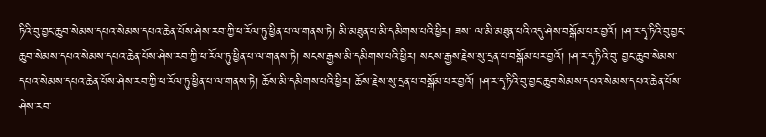ཏིའི་བུ་བྱང་ཆུབ་སེམས་དཔའ་སེམས་དཔའ་ཆེན་པོས་ཤེས་རབ་ཀྱི་ཕ་རོལ་ཏུ་ཕྱིན་པ་ལ་གནས་ཏེ། མི་མཐུན་པ་མི་དམིགས་པའི་ཕྱིར། ཟས་ ལ་མི་མཐུན་པའི་འདུ་ཤེས་བསྒོམ་པར་བྱའོ། །ཤ་ར་དྭ་ཏིའི་བུ་བྱང་ཆུབ་སེམས་དཔའ་སེམས་དཔའ་ཆེན་པོས་ཤེས་རབ་ཀྱི་ཕ་རོལ་ཏུ་ཕྱིན་པ་ལ་གནས་ཏེ། སངས་རྒྱས་མི་དམིགས་པའི་ཕྱིར། སངས་རྒྱས་རྗེས་སུ་དྲན་པ་བསྒོམ་པར་བྱའོ། །ཤ་ར་དྭ་ཏིའི་བུ་ བྱང་ཆུབ་སེམས་དཔའ་སེམས་དཔའ་ཆེན་པོས་ཤེས་རབ་ཀྱི་ཕ་རོལ་ཏུ་ཕྱིན་པ་ལ་གནས་ཏེ། ཆོས་མི་དམིགས་པའི་ཕྱིར། ཆོས་རྗེས་སུ་དྲན་པ་བསྒོམ་པར་བྱའོ། །ཤ་ར་དྭ་ཏིའི་བུ་བྱང་ཆུབ་སེམས་དཔའ་སེམས་དཔའ་ཆེན་པོས་ཤེས་རབ་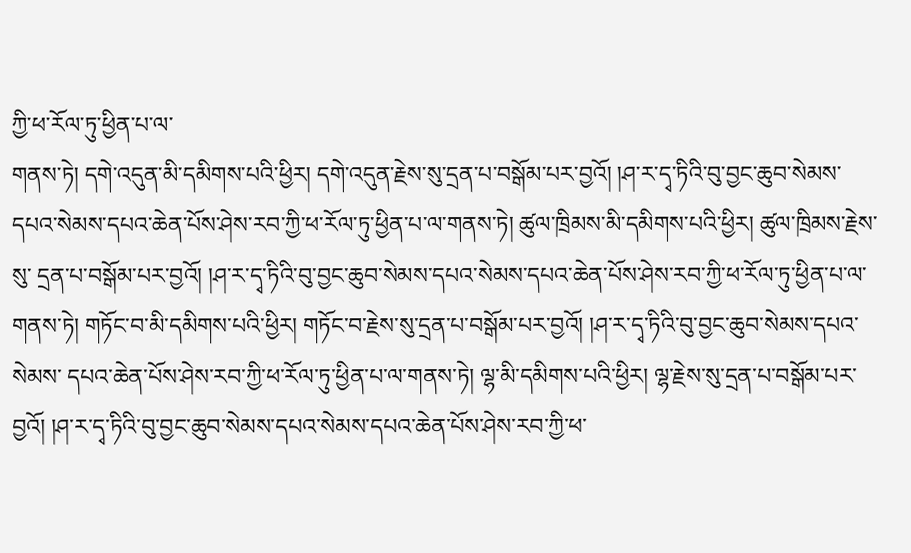ཀྱི་ཕ་རོལ་ཏུ་ཕྱིན་པ་ལ་
གནས་ཏེ། དགེ་འདུན་མི་དམིགས་པའི་ཕྱིར། དགེ་འདུན་རྗེས་སུ་དྲན་པ་བསྒོམ་པར་བྱའོ། །ཤ་ར་དྭ་ཏིའི་བུ་བྱང་ཆུབ་སེམས་དཔའ་སེམས་དཔའ་ཆེན་པོས་ཤེས་རབ་ཀྱི་ཕ་རོལ་ཏུ་ཕྱིན་པ་ལ་གནས་ཏེ། ཚུལ་ཁྲིམས་མི་དམིགས་པའི་ཕྱིར། ཚུལ་ཁྲིམས་རྗེས་སུ་ དྲན་པ་བསྒོམ་པར་བྱའོ། །ཤ་ར་དྭ་ཏིའི་བུ་བྱང་ཆུབ་སེམས་དཔའ་སེམས་དཔའ་ཆེན་པོས་ཤེས་རབ་ཀྱི་ཕ་རོལ་ཏུ་ཕྱིན་པ་ལ་གནས་ཏེ། གཏོང་བ་མི་དམིགས་པའི་ཕྱིར། གཏོང་བ་རྗེས་སུ་དྲན་པ་བསྒོམ་པར་བྱའོ། །ཤ་ར་དྭ་ཏིའི་བུ་བྱང་ཆུབ་སེམས་དཔའ་སེམས་ དཔའ་ཆེན་པོས་ཤེས་རབ་ཀྱི་ཕ་རོལ་ཏུ་ཕྱིན་པ་ལ་གནས་ཏེ། ལྷ་མི་དམིགས་པའི་ཕྱིར། ལྷ་རྗེས་སུ་དྲན་པ་བསྒོམ་པར་བྱའོ། །ཤ་ར་དྭ་ཏིའི་བུ་བྱང་ཆུབ་སེམས་དཔའ་སེམས་དཔའ་ཆེན་པོས་ཤེས་རབ་ཀྱི་ཕ་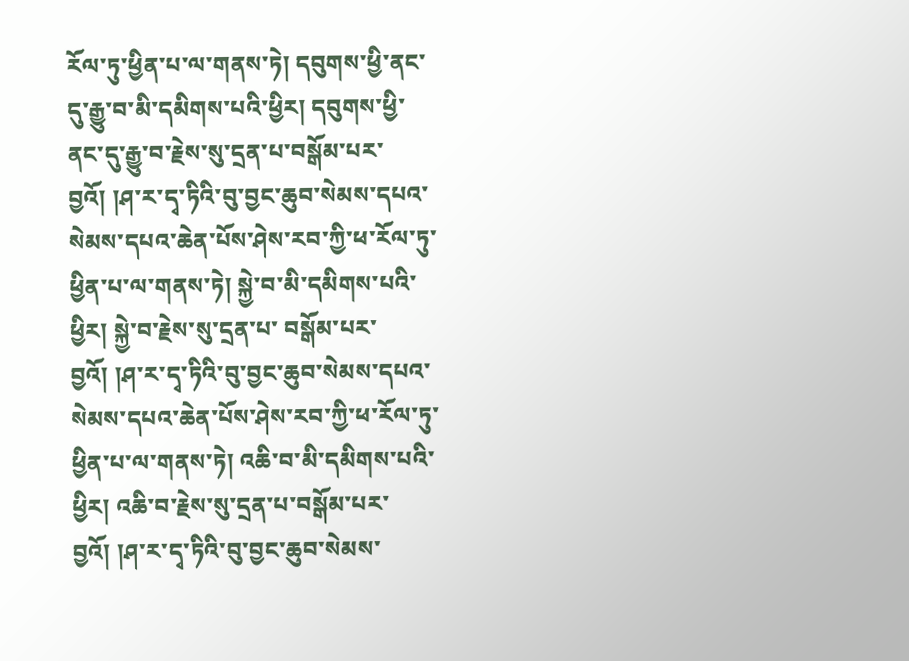རོལ་ཏུ་ཕྱིན་པ་ལ་གནས་ཏེ། དབུགས་ཕྱི་ནང་ དུ་རྒྱུ་བ་མི་དམིགས་པའི་ཕྱིར། དབུགས་ཕྱི་ནང་དུ་རྒྱུ་བ་རྗེས་སུ་དྲན་པ་བསྒོམ་པར་བྱའོ། །ཤ་ར་དྭ་ཏིའི་བུ་བྱང་ཆུབ་སེམས་དཔའ་སེམས་དཔའ་ཆེན་པོས་ཤེས་རབ་ཀྱི་ཕ་རོལ་ཏུ་ཕྱིན་པ་ལ་གནས་ཏེ། སྐྱེ་བ་མི་དམིགས་པའི་ཕྱིར། སྐྱེ་བ་རྗེས་སུ་དྲན་པ་ བསྒོམ་པར་བྱའོ། །ཤ་ར་དྭ་ཏིའི་བུ་བྱང་ཆུབ་སེམས་དཔའ་སེམས་དཔའ་ཆེན་པོས་ཤེས་རབ་ཀྱི་ཕ་རོལ་ཏུ་ཕྱིན་པ་ལ་གནས་ཏེ། འཆི་བ་མི་དམིགས་པའི་ཕྱིར། འཆི་བ་རྗེས་སུ་དྲན་པ་བསྒོམ་པར་བྱའོ། །ཤ་ར་དྭ་ཏིའི་བུ་བྱང་ཆུབ་སེམས་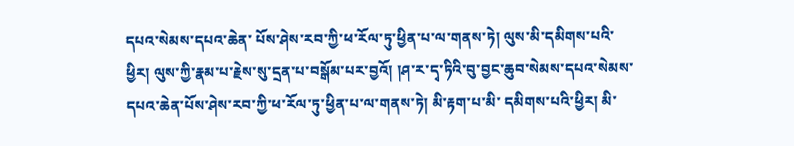དཔའ་སེམས་དཔའ་ཆེན་ པོས་ཤེས་རབ་ཀྱི་ཕ་རོལ་ཏུ་ཕྱིན་པ་ལ་གནས་ཏེ། ལུས་མི་དམིགས་པའི་ཕྱིར། ལུས་ཀྱི་རྣམ་པ་རྗེས་སུ་དྲན་པ་བསྒོམ་པར་བྱའོ། །ཤ་ར་དྭ་ཏིའི་བུ་བྱང་ཆུབ་སེམས་དཔའ་སེམས་དཔའ་ཆེན་པོས་ཤེས་རབ་ཀྱི་ཕ་རོལ་ཏུ་ཕྱིན་པ་ལ་གནས་ཏེ། མི་རྟག་པ་མི་ དམིགས་པའི་ཕྱིར། མི་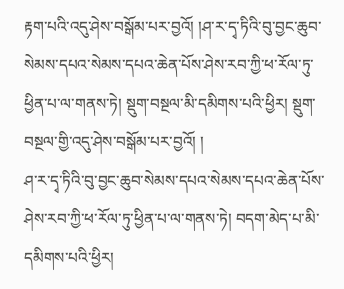རྟག་པའི་འདུ་ཤེས་བསྒོམ་པར་བྱའོ། །ཤ་ར་དྭ་ཏིའི་བུ་བྱང་ཆུབ་སེམས་དཔའ་སེམས་དཔའ་ཆེན་པོས་ཤེས་རབ་ཀྱི་ཕ་རོལ་ཏུ་ཕྱིན་པ་ལ་གནས་ཏེ། སྡུག་བསྔལ་མི་དམིགས་པའི་ཕྱིར། སྡུག་བསྔལ་གྱི་འདུ་ཤེས་བསྒོམ་པར་བྱའོ། །
ཤ་ར་དྭ་ཏིའི་བུ་བྱང་ཆུབ་སེམས་དཔའ་སེམས་དཔའ་ཆེན་པོས་ཤེས་རབ་ཀྱི་ཕ་རོལ་ཏུ་ཕྱིན་པ་ལ་གནས་ཏེ། བདག་མེད་པ་མི་དམིགས་པའི་ཕྱིར།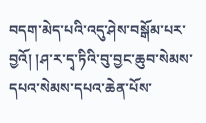བདག་མེད་པའི་འདུ་ཤེས་བསྒོམ་པར་བྱའོ། །ཤ་ར་དྭ་ཏིའི་བུ་བྱང་ཆུབ་སེམས་ དཔའ་སེམས་དཔའ་ཆེན་པོས་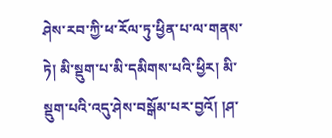ཤེས་རབ་ཀྱི་ཕ་རོལ་ཏུ་ཕྱིན་པ་ལ་གནས་ཏེ། མི་སྡུག་པ་མི་དམིགས་པའི་ཕྱིར། མི་སྡུག་པའི་འདུ་ཤེས་བསྒོམ་པར་བྱའོ། །ཤ་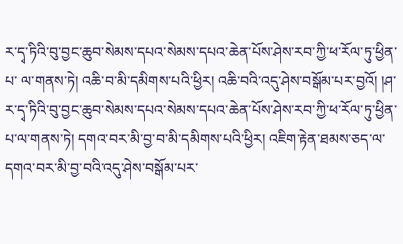ར་དྭ་ཏིའི་བུ་བྱང་ཆུབ་སེམས་དཔའ་སེམས་དཔའ་ཆེན་པོས་ཤེས་རབ་ཀྱི་ཕ་རོལ་ཏུ་ཕྱིན་པ་ ལ་གནས་ཏེ། འཆི་བ་མི་དམིགས་པའི་ཕྱིར། འཆི་བའི་འདུ་ཤེས་བསྒོམ་པར་བྱའོ། །ཤ་ར་དྭ་ཏིའི་བུ་བྱང་ཆུབ་སེམས་དཔའ་སེམས་དཔའ་ཆེན་པོས་ཤེས་རབ་ཀྱི་ཕ་རོལ་ཏུ་ཕྱིན་པ་ལ་གནས་ཏེ། དགའ་བར་མི་བྱ་བ་མི་དམིགས་པའི་ཕྱིར། འཇིག་རྟེན་ཐམས་ཅད་ལ་དགའ་བར་མི་བྱ་བའི་འདུ་ཤེས་བསྒོམ་པར་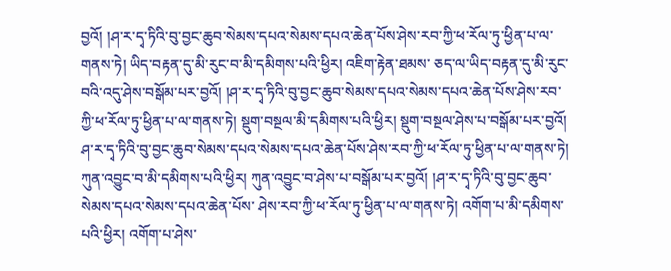བྱའོ། །ཤ་ར་དྭ་ཏིའི་བུ་བྱང་ཆུབ་སེམས་དཔའ་སེམས་དཔའ་ཆེན་པོས་ཤེས་རབ་ཀྱི་ཕ་རོལ་ཏུ་ཕྱིན་པ་ལ་གནས་ཏེ། ཡིད་བརྟན་དུ་མི་རུང་བ་མི་དམིགས་པའི་ཕྱིར། འཇིག་རྟེན་ཐམས་ ཅད་ལ་ཡིད་བརྟན་དུ་མི་རུང་བའི་འདུ་ཤེས་བསྒོམ་པར་བྱའོ། །ཤ་ར་དྭ་ཏིའི་བུ་བྱང་ཆུབ་སེམས་དཔའ་སེམས་དཔའ་ཆེན་པོས་ཤེས་རབ་ཀྱི་ཕ་རོལ་ཏུ་ཕྱིན་པ་ལ་གནས་ཏེ། སྡུག་བསྔལ་མི་དམིགས་པའི་ཕྱིར། སྡུག་བསྔལ་ཤེས་པ་བསྒོམ་པར་བྱའོ། ཤ་ར་དྭ་ཏིའི་བུ་བྱང་ཆུབ་སེམས་དཔའ་སེམས་དཔའ་ཆེན་པོས་ཤེས་རབ་ཀྱི་ཕ་རོལ་ཏུ་ཕྱིན་པ་ལ་གནས་ཏེ། ཀུན་འབྱུང་བ་མི་དམིགས་པའི་ཕྱིར། ཀུན་འབྱུང་བ་ཤེས་པ་བསྒོམ་པར་བྱའོ། །ཤ་ར་དྭ་ཏིའི་བུ་བྱང་ཆུབ་སེམས་དཔའ་སེམས་དཔའ་ཆེན་པོས་ ཤེས་རབ་ཀྱི་ཕ་རོལ་ཏུ་ཕྱིན་པ་ལ་གནས་ཏེ། འགོག་པ་མི་དམིགས་པའི་ཕྱིར། འགོག་པ་ཤེས་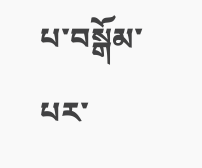པ་བསྒོམ་པར་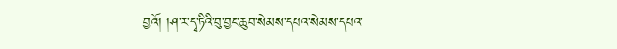བྱའོ། །ཤ་ར་དྭ་ཏིའི་བུ་བྱང་ཆུབ་སེམས་དཔའ་སེམས་དཔའ་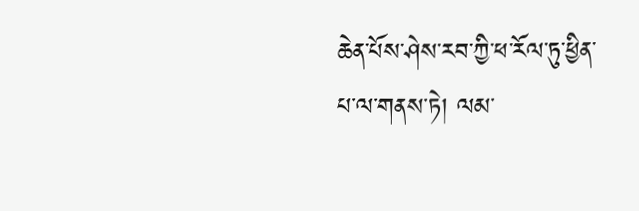ཆེན་པོས་ཤེས་རབ་ཀྱི་ཕ་རོལ་ཏུ་ཕྱིན་པ་ལ་གནས་ཏེ། ལམ་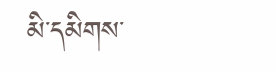མི་དམིགས་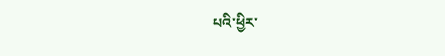པའི་ཕྱིར་